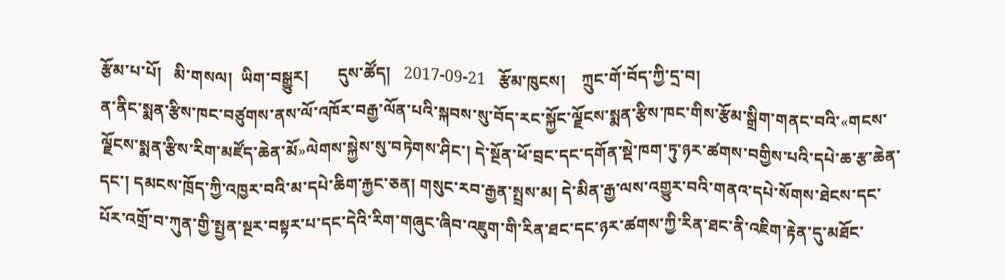རྩོམ་པ་པོ།   མི་གསལ།  ཡིག་བསྒྱུར།       དུས་ཚོད།   2017-09-21   རྩོམ་ཁུངས།    ཀྲུང་གོ་བོད་ཀྱི་དྲ་བ།
ན་ནིང་སྨན་རྩིས་ཁང་བཙུགས་ནས་ལོ་འཁོར་བརྒྱ་ལོན་པའི་སྐབས་སུ་བོད་རང་སྐྱོང་ལྗོངས་སྨན་རྩིས་ཁང་གིས་རྩོམ་སྒྲིག་གནང་བའི་«གངས་ལྗོངས་སྨན་རྩིས་རིག་མཛོད་ཆེན་མོ»ལེགས་སྐྱེས་སུ་བཏེགས་ཤིང་། དེ་སྔོན་ཕོ་བྲང་དང་དགོན་སྡེ་ཁག་ཏུ་ཉར་ཚགས་བགྱིས་པའི་དཔེ་ཆ་རྩ་ཆེན་དང་། དམངས་ཁྲོད་ཀྱི་འཁྱར་བའི་མ་དཔེ་ཆིག་རྐྱང་ཅན། གསུང་རབ་རྒྱན་སྤྲས་མ། དེ་མིན་རྒྱ་ལས་འགྱུར་བའི་གནའ་དཔེ་སོགས་ཐེངས་དང་པོར་འགྲོ་བ་ཀུན་གྱི་སྤྱན་སྔར་བསྟར་པ་དང་དེའི་རིག་གཞུང་ཞིབ་འཇུག་གི་རིན་ཐང་དང་ཉར་ཚགས་ཀྱི་རིན་ཐང་ནི་འཇིག་རྟེན་དུ་མཐོང་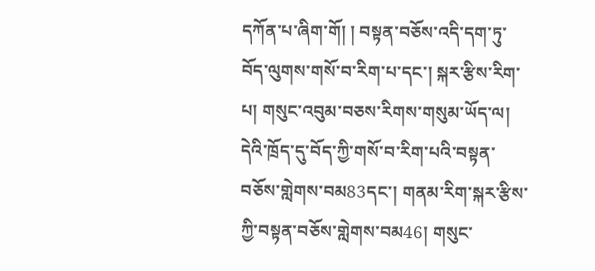དཀོན་པ་ཞིག་གོ། ། བསྟན་བཅོས་འདི་དག་ཏུ་བོད་ལུགས་གསོ་བ་རིག་པ་དང་། སྐར་རྩིས་རིག་པ། གསུང་འབུམ་བཅས་རིགས་གསུམ་ཡོད་ལ། དེའི་ཁྲོད་དུ་བོད་ཀྱི་གསོ་བ་རིག་པའི་བསྟན་བཅོས་གླེགས་བམ83དང་། གནམ་རིག་སྐར་རྩིས་ཀྱི་བསྟན་བཅོས་གླེགས་བམ46། གསུང་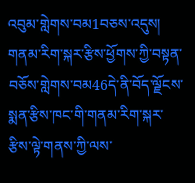འབུམ་གླེགས་བམ1བཅས་འདུས། གནམ་རིག་སྐར་རྩིས་ཕྱོགས་ཀྱི་བསྟན་བཅོས་གླེགས་བམ46དེ་ནི་བོད་ལྗོངས་སྨན་རྩིས་ཁང་གི་གནམ་རིག་སྐར་རྩིས་ལྟེ་གནས་ཀྱི་ལས་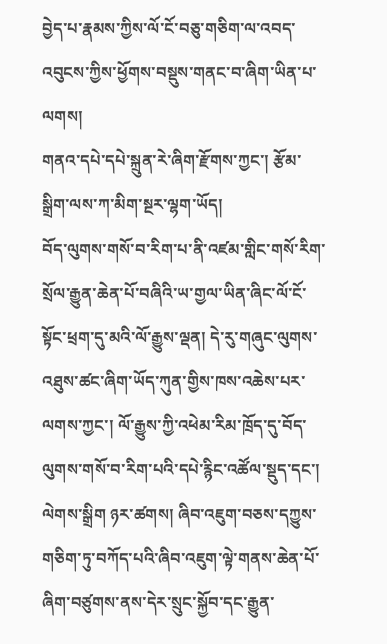བྱེད་པ་རྣམས་ཀྱིས་ལོ་ངོ་བཅུ་གཅིག་ལ་འབད་འབུངས་ཀྱིས་ཕྱོགས་བསྡུས་གནང་བ་ཞིག་ཡིན་པ་ལགས།
གནའ་དཔེ་དཔེ་སྐྲུན་རེ་ཞིག་རྫོགས་ཀྱང་། རྩོམ་སྒྲིག་ལས་ཀ་མིག་སྔར་ལྷག་ཡོད།
བོད་ལུགས་གསོ་བ་རིག་པ་ནི་འཛམ་གླིང་གསོ་རིག་སྲོལ་རྒྱུན་ཆེན་པོ་བཞིའི་ཡ་གྱལ་ཡིན་ཞིང་ལོ་ངོ་སྟོང་ཕྲག་དུ་མའི་ལོ་རྒྱུས་ལྡན། དེ་རུ་གཞུང་ལུགས་འཐུས་ཚང་ཞིག་ཡོད་ཀུན་གྱིས་ཁས་འཆེས་པར་ལགས་ཀྱང་། ལོ་རྒྱུས་ཀྱི་འཕེམ་རིམ་ཁྲོད་དུ་བོད་ལུགས་གསོ་བ་རིག་པའི་དཔེ་རྙིང་འཚོལ་སྡུད་དང་། ལེགས་སྒྲིག ཉར་ཚགས། ཞིབ་འཇུག་བཅས་དཀྱུས་གཅིག་ཏུ་བཀོད་པའི་ཞིབ་འཇུག་ལྟེ་གནས་ཆེན་པོ་ཞིག་བཙུགས་ནས་དེར་སྲུང་སྐྱོབ་དང་རྒྱུན་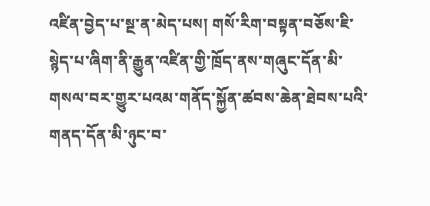འཛིན་བྱེད་པ་སྔ་ན་མེད་པས། གསོ་རིག་བསྟན་བཅོས་ཇི་སྙེད་པ་ཞིག་ནི་རྒྱུན་འཛིན་གྱི་ཁྲོད་ནས་གཞུང་དོན་མི་གསལ་བར་གྱུར་པའམ་གནོད་སྐྱོན་ཚབས་ཆེན་ཐེབས་པའི་གནད་དོན་མི་ཉུང་བ་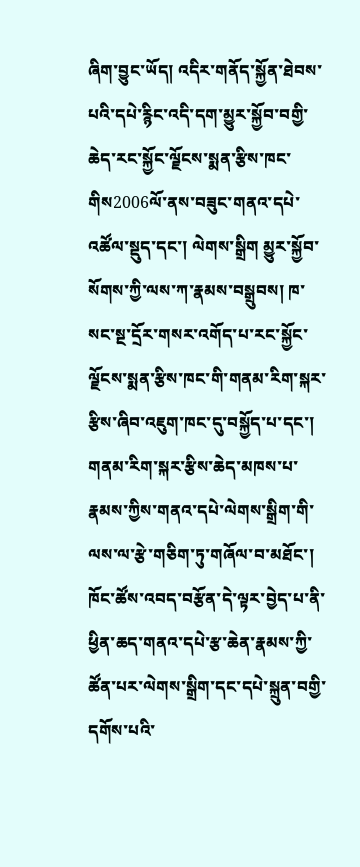ཞིག་བྱུང་ཡོད། འདིར་གནོད་སྐྱོན་ཐེབས་པའི་དཔེ་རྙིང་འདི་དག་མྱུར་སྐྱོབ་བགྱི་ཆེད་རང་སྐྱོང་ལྗོངས་སྨན་རྩིས་ཁང་གིས2006ལོ་ནས་བཟུང་གནའ་དཔེ་འཚོལ་སྡུད་དང་། ལེགས་སྒྲིག མྱུར་སྐྱོབ་སོགས་ཀྱི་ལས་ཀ་རྣམས་བསྒྲུབས། ཁ་སང་སྔ་དྲོར་གསར་འགོད་པ་རང་སྐྱོང་ལྗོངས་སྨན་རྩིས་ཁང་གི་གནམ་རིག་སྐར་རྩིས་ཞིབ་འཇུག་ཁང་དུ་བསྐྱོད་པ་དང་། གནམ་རིག་སྐར་རྩིས་ཆེད་མཁས་པ་རྣམས་ཀྱིས་གནའ་དཔེ་ལེགས་སྒྲིག་གི་ལས་ལ་རྩེ་གཅིག་ཏུ་གཞོལ་བ་མཐོང་། ཁོང་ཚོས་འབད་བརྩོན་དེ་ལྟར་བྱེད་པ་ནི་ཕྱིན་ཆད་གནའ་དཔེ་རྩ་ཆེན་རྣམས་ཀྱི་ཚོན་པར་ལེགས་སྒྲིག་དང་དཔེ་སྐྲུན་བགྱི་དགོས་པའི་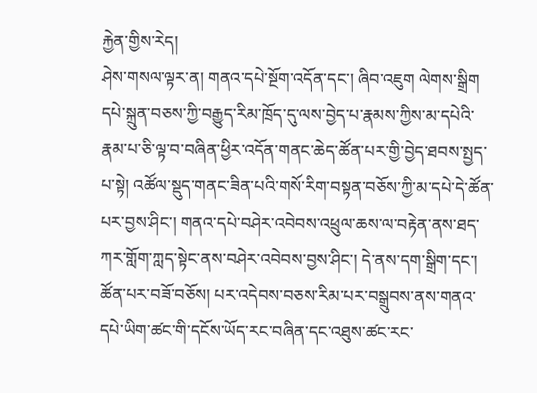རྐྱེན་གྱིས་རེད།
ཤེས་གསལ་ལྟར་ན། གནའ་དཔེ་སྔོག་འདོན་དང་། ཞིབ་འཇུག ལེགས་སྒྲིག དཔེ་སྐྲུན་བཅས་ཀྱི་བརྒྱུད་རིམ་ཁྲོད་དུ་ལས་བྱེད་པ་རྣམས་ཀྱིས་མ་དཔེའི་རྣམ་པ་ཅི་ལྟ་བ་བཞིན་ཕྱིར་འདོན་གནང་ཆེད་ཚོན་པར་གྱི་བྱེད་ཐབས་སྤྱད་པ་སྟེ། འཚོལ་སྡུད་གནང་ཟིན་པའི་གསོ་རིག་བསྟན་བཅོས་ཀྱི་མ་དཔེ་དེ་ཚོན་པར་བྱས་ཤིང་། གནའ་དཔེ་བཤེར་འབེབས་འཕྲུལ་ཆས་ལ་བརྟེན་ནས་ཐད་ཀར་གློག་ཀླད་སྟེང་ནས་བཤེར་འབེབས་བྱས་ཤིང་། དེ་ནས་དག་སྒྲིག་དང་། ཚོན་པར་བཟོ་བཅོས། པར་འདེབས་བཅས་རིམ་པར་བསྒྲུབས་ནས་གནའ་དཔེ་ཡིག་ཚང་གི་དངོས་ཡོད་རང་བཞིན་དང་འཐུས་ཚང་རང་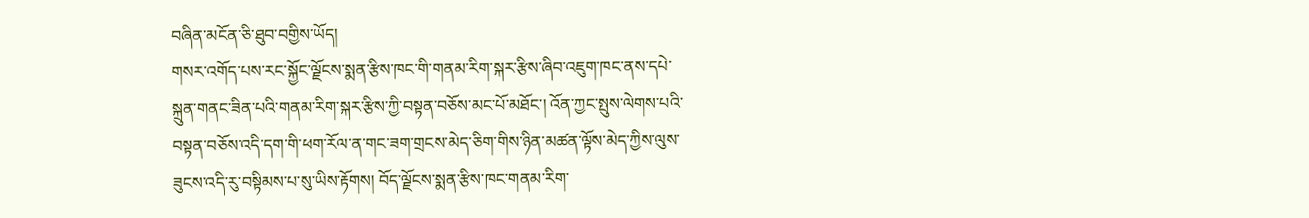བཞིན་མངོན་ཅི་ཐུབ་བགྱིས་ཡོད།
གསར་འགོད་པས་རང་སྐྱོང་ལྗོངས་སྨན་རྩིས་ཁང་གི་གནམ་རིག་སྐར་རྩིས་ཞིབ་འཇུག་ཁང་ནས་དཔེ་སྐྲུན་གནང་ཟིན་པའི་གནམ་རིག་སྐར་རྩིས་ཀྱི་བསྟན་བཅོས་མང་པོ་མཐོང་། འོན་ཀྱང་སྤུས་ལེགས་པའི་བསྟན་བཅོས་འདི་དག་གི་ཕག་རོལ་ན་གང་ཟག་གྲངས་མེད་ཅིག་གིས་ཉིན་མཚན་ལྟོས་མེད་ཀྱིས་ལུས་ཟུངས་འདི་རུ་བསྟིམས་པ་སུ་ཡིས་རྟོགས། བོད་ལྗོངས་སྨན་རྩིས་ཁང་གནམ་རིག་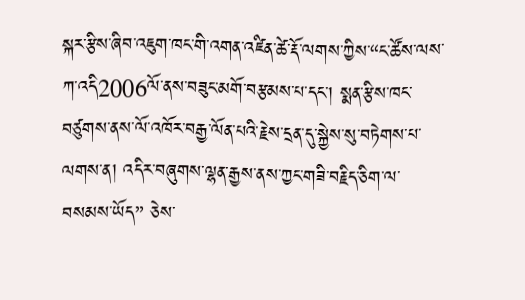སྐར་རྩིས་ཞིབ་འཇུག་ཁང་གི་འགན་འཛིན་ཚེ་རྡོ་ལགས་ཀྱིས་“ང་ཚོས་ལས་ཀ་འདི2006ལོ་ནས་བཟུང་མགོ་བརྩམས་པ་དང་། སྨན་རྩིས་ཁང་བཙུགས་ནས་ལོ་འཁོར་བརྒྱ་ལོན་པའི་རྗེས་དྲན་དུ་སྐྱེས་སུ་བཏེགས་པ་ལགས་ན། འདིར་བཞུགས་ལྷན་རྒྱས་ནས་ཀྱང་གཟི་བརྗིད་ཅིག་ལ་བསམས་ཡོད” ཅེས་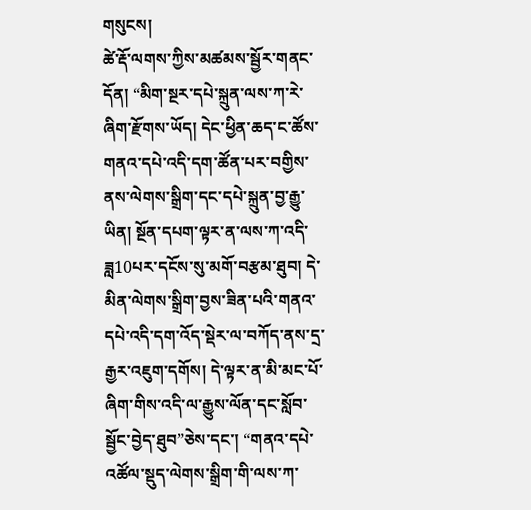གསུངས།
ཚེ་རྡོ་ལགས་ཀྱིས་མཚམས་སྦྱོར་གནང་དོན། “མིག་སྔར་དཔེ་སྐྲུན་ལས་ཀ་རེ་ཞིག་རྫོགས་ཡོད། དེང་ཕྱིན་ཆད་ང་ཚོས་གནའ་དཔེ་འདི་དག་ཚོན་པར་བགྱིས་ནས་ལེགས་སྒྲིག་དང་དཔེ་སྐྲུན་བྱ་རྒྱུ་ཡིན། སྔོན་དཔག་ལྟར་ན་ལས་ཀ་འདི་ཟླ10པར་དངོས་སུ་མགོ་བརྩམ་ཐུབ། དེ་མིན་ལེགས་སྒྲིག་བྱས་ཟིན་པའི་གནའ་དཔེ་འདི་དག་འོད་སྡེར་ལ་བཀོད་ནས་དྲ་རྒྱར་འཇུག་དགོས། དེ་ལྟར་ན་མི་མང་པོ་ཞིག་གིས་འདི་ལ་རྒྱུས་ལོན་དང་སློབ་སྦྱོང་བྱེད་ཐུབ”ཅེས་དང་། “གནའ་དཔེ་འཚོལ་སྡུད་ལེགས་སྒྲིག་གི་ལས་ཀ་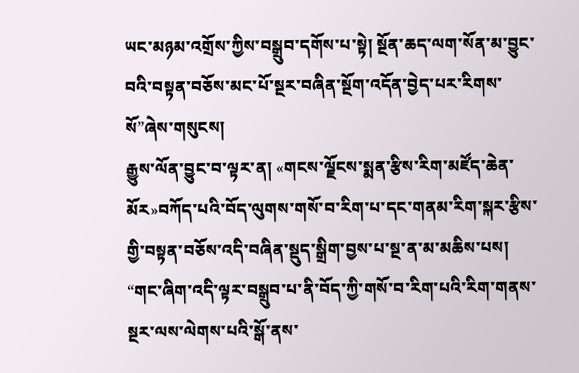ཡང་མཉམ་འགྲོས་ཀྱིས་བསྒྲུབ་དགོས་པ་སྟེ། སྔོན་ཆད་ལག་སོན་མ་བྱུང་བའི་བསྟན་བཅོས་མང་པོ་སྔར་བཞིན་སྔོག་འདོན་བྱེད་པར་རིགས་སོ”ཞེས་གསུངས།
རྒྱུས་ལོན་བྱུང་བ་ལྟར་ན། «གངས་ལྗོངས་སྨན་རྩིས་རིག་མཛོད་ཆེན་མོར»བཀོད་པའི་བོད་ལུགས་གསོ་བ་རིག་པ་དང་གནམ་རིག་སྐར་རྩིས་གྱི་བསྟན་བཅོས་འདི་བཞིན་སྡུད་སྒྲིག་བྱས་པ་སྔ་ན་མ་མཆིས་པས། “གང་ཞིག་འདི་ལྟར་བསྒྲུབ་པ་ནི་བོད་ཀྱི་གསོ་བ་རིག་པའི་རིག་གནས་སྔར་ལས་ལེགས་པའི་སྒོ་ནས་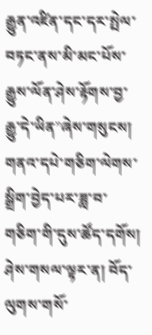རྒྱུན་འཛིན་དང་དར་སྤེལ་བཏང་ནས་མི་མང་པོས་རྒྱུས་ལོན་ཤེས་རྟོགས་བྱ་རྒྱུ་དེ་ཡིན”ཞེས་གསུངས།
གནའ་དཔེ་གཅིག་ལེགས་སྒྲིག་བྱེད་པར་ཟླ་བ་གཅིག་གི་དུས་ཚོད་དགོས།
ཤེས་གསལ་ལྟར་ན། བོད་ལུགས་གསོ་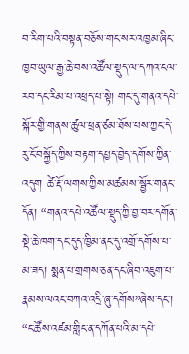བ་རིག་པའི་བསྟན་བཅོས་གང་སར་འཁྱམ་ཞིང་ཁྱབ་ཡུལ་རྒྱ་ཆེ་བས་འཚོལ་སྡུད་ལ་དཀའ་ངལ་རབ་དང་རིམ་པ་འཕྲད་པ་སྟེ། གང་དུ་གནའ་དཔེ་སྐོར་གྱི་གནས་ཚུལ་ཕྲན་ཙམ་ཐོས་པས་ཀྱང་དེ་རུ་ངོ་བསྐྱོད་ཀྱིས་བརྟག་དཔྱད་བྱེད་དགོས་ཀྱིན་འདུག ཚེ་རྡོ་ལགས་ཀྱིས་མཚམས་སྦྱོར་གནང་དོན། “གནའ་དཔེ་འཚོལ་སྡུད་ཀྱི་བྱ་བར་དགོན་སྡེ་ཆེ་ཁག་དང་དུད་ཁྱིམ་ནང་དུ་འགྲོ་དགོས་པ་མ་ཟད། སྨན་པ་གྲགས་ཅན་དང་ཞིབ་འཇུག་པ་རྣམས་ལའང་བཀའ་འདྲི་ཞུ་དགོས”ཞེས་དང་། “ང་ཚོས་འཛམ་གླིང་ན་དཀོན་པའི་མ་དཔེ་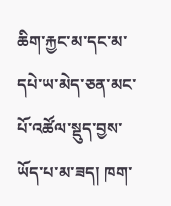ཆིག་རྐྱང་མ་དང་མ་དཔེ་ཡ་མེད་ཅན་མང་པོ་འཚོལ་སྡུད་བྱས་ཡོད་པ་མ་ཟད། ཁག་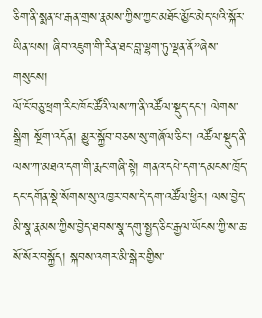ཅིག་ནི་སྨན་པ་རྒན་གྲས་རྣམས་ཀྱིས་ཀྱང་མཐོང་མྱོང་མེད་པའི་སྐོར་ཡིན་པས། ཞིབ་འཇུག་གི་རིན་ཐང་བླ་ལྷག་ཏུ་ལྡན་ནོ”ཞེས་གསུངས།
ལོ་ངོ་བཅུ་ཕྲག་རིང་ཁོང་ཚོའི་ལས་ཀ་ནི་འཚོལ་སྡུད་དང་། ལེགས་སྒྲིག སྔོག་འདོན། མྱུར་སྐྱོབ་བཅས་སུ་གཞོལ་ཅིང་། འཚོལ་སྡུད་ནི་ལས་ཀ་མཐའ་དག་གི་རྨང་གཞི་སྟེ། གནའ་དཔེ་དག་དམངས་ཁྲོད་དང་དགོན་སྡེ་སོགས་སུ་འཁྱར་བས་དེ་དག་འཚོལ་ཕྱིར། ལས་བྱེད་མི་སྣ་རྣམས་ཀྱིས་བྱེད་ཐབས་སྣ་དགུ་སྤྱད་ཅིང་རྒྱལ་ཡོངས་ཀྱི་ས་ཆ་སོ་སོར་བསྐྱོད། སྐབས་འགར་མི་སྒེར་གྱིས་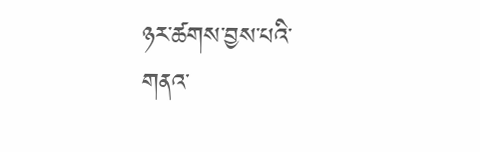ཉར་ཚགས་བྱས་པའི་གནའ་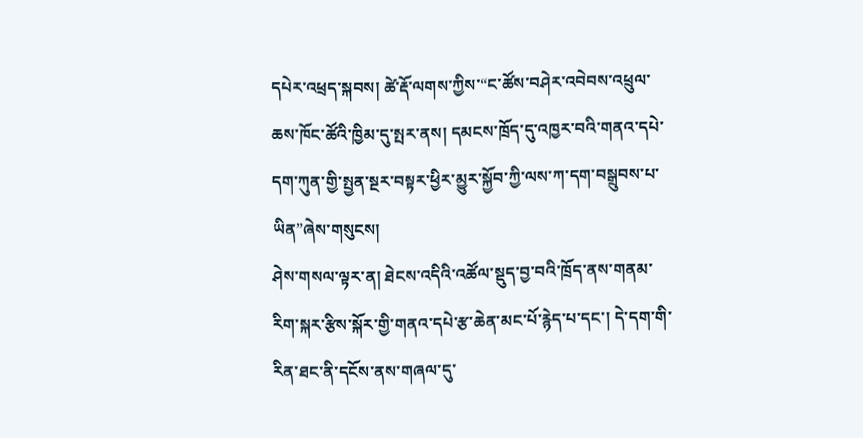དཔེར་འཕྲད་སྐབས། ཚེ་རྡོ་ལགས་ཀྱིས་“ང་ཚོས་བཤེར་འབེབས་འཕྲུལ་ཆས་ཁོང་ཚོའི་ཁྱིམ་དུ་སྤར་ནས། དམངས་ཁྲོད་དུ་འཁྱར་བའི་གནའ་དཔེ་དག་ཀུན་གྱི་སྤྱན་སྔར་བསྟར་ཕྱིར་མྱུར་སྐྱོབ་ཀྱི་ལས་ཀ་དག་བསྒྲུབས་པ་ཡིན”ཞེས་གསུངས།
ཤེས་གསལ་ལྟར་ན། ཐེངས་འདིའི་འཚོལ་སྡུད་བྱ་བའི་ཁྲོད་ནས་གནམ་རིག་སྐར་རྩིས་སྐོར་གྱི་གནའ་དཔེ་རྩ་ཆེན་མང་པོ་རྙེད་པ་དང་། དེ་དག་གི་རིན་ཐང་ནི་དངོས་ནས་གཞལ་དུ་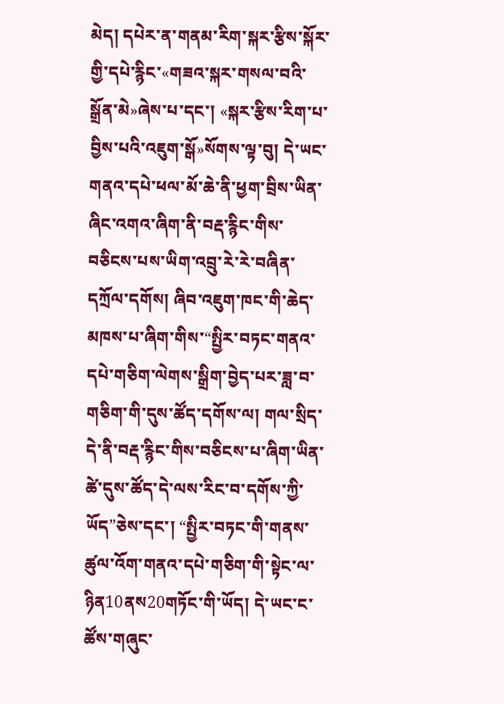མེད། དཔེར་ན་གནམ་རིག་སྐར་རྩིས་སྐོར་གྱི་དཔེ་རྙིང་«གཟའ་སྐར་གསལ་བའི་སྒྲོན་མེ»ཞེས་པ་དང་། «སྐར་རྩིས་རིག་པ་བྱིས་པའི་འཇུག་སྒོ»སོགས་ལྟ་བུ། དེ་ཡང་གནའ་དཔེ་ཕལ་མོ་ཆེ་ནི་ཕྱག་བྲིས་ཡིན་ཞིང་འགའ་ཞིག་ནི་བརྡ་རྙིང་གིས་བཅིངས་པས་ཡིག་འབྲུ་རེ་རེ་བཞིན་དཀྲོལ་དགོས། ཞིབ་འཇུག་ཁང་གི་ཆེད་མཁས་པ་ཞིག་གིས་“སྤྱིར་བཏང་གནའ་དཔེ་གཅིག་ལེགས་སྒྲིག་བྱེད་པར་ཟླ་བ་གཅིག་གི་དུས་ཚོད་དགོས་ལ། གལ་སྲིད་དེ་ནི་བརྡ་རྙིང་གིས་བཅིངས་པ་ཞིག་ཡིན་ཚེ་དུས་ཚོད་དེ་ལས་རིང་བ་དགོས་ཀྱི་ཡོད”ཅེས་དང་། “སྤྱིར་བཏང་གི་གནས་ཚུལ་འོག་གནའ་དཔེ་གཅིག་གི་སྟེང་ལ་ཉིན10ནས20གཏོང་གི་ཡོད། དེ་ཡང་ང་ཚོས་གཞུང་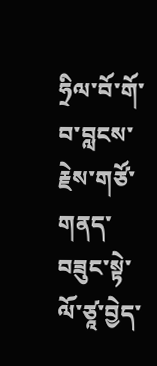ཧྲིལ་བོ་གོ་བ་བླངས་རྗེས་གཙོ་གནད་བཟུང་སྟེ་ལོ་ཙཱ་བྱེད་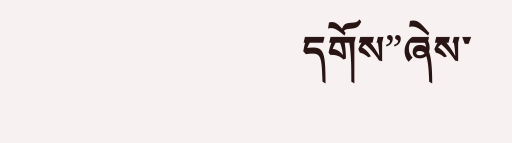དགོས”ཞེས་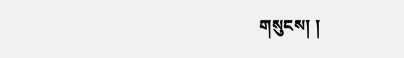གསུངས། །